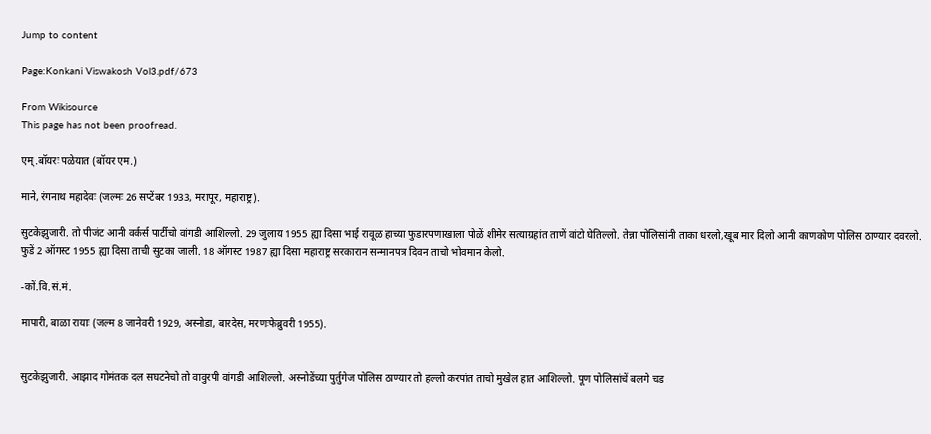Jump to content

Page:Konkani Viswakosh Vol3.pdf/673

From Wikisource
This page has not been proofread.

एम्.बॉयरः पळेयात (बॉयर एम.)

माने, रंगनाथ महादेवः (जल्मः 26 सप्टेंबर 1933, मरापूर, महाराष्ट्र).

सुटकेझुजारी. तो पीजंट आनी वर्कर्स पार्टीचो वांगडी आशिल्लो. 29 जुलाय 1955 ह्या दिसा भाई रावूळ हाच्या फुडारपणाखाला पोळें शीमेर सत्याग्रहांत ताणें वांटो घेतिल्लो. तेन्ना पोलिसांनी ताका धरलो,खूब मार दिलो आनी काणकोण पोलिस ठाण्यार दवरलो. फुडें 2 ऑगस्ट 1955 ह्या दिसा ताची सुटका जाली. 18 ऑगस्ट 1987 ह्या दिसा महाराष्ट्र सरकारान सन्मानपत्र दिवन ताचो भोवमान केलो.

-कों.वि.सं.मं.

मापारी, बाळा रायाः (जल्म 8 जानेवरी 1929, अस्नोडा, बारदेस, मरणःफेब्रुवरी 1955).


सुटकेझुजारी. आझाद गोमंतक दल सघटनेचो तो वावुरपी वांगडी आशिल्लो. अस्नोडेंच्या पुर्तुगेज पोलिस ठाण्यार तो हल्लो करपांत ताचो मुखेल हात आशिल्लो. पूण पोलिसांचें बलगे चड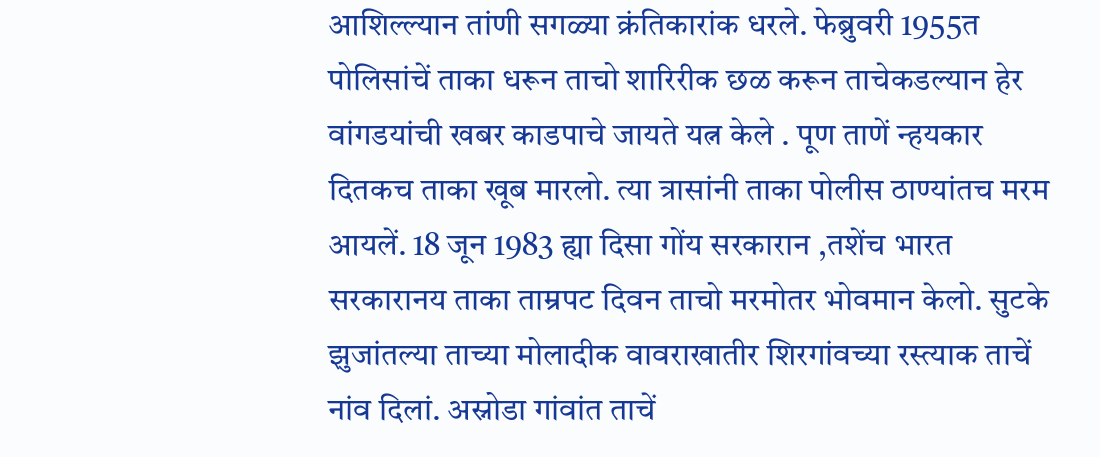आशिल्ल्यान तांणी सगळ्या क्रंतिकारांक धरले. फेब्रुवरी 1955त पोलिसांचें ताका धरून ताचो शारिरीक छळ करून ताचेकडल्यान हेर वांगडयांची खबर काडपाचे जायते यत्न केले . पूण ताणें न्हयकार दितकच ताका खूब मारलो. त्या त्रासांनी ताका पोलीस ठाण्यांतच मरम आयलें. 18 जून 1983 ह्या दिसा गोंय सरकारान ,तशेंच भारत सरकारानय ताका ताम्रपट दिवन ताचो मरमोतर भोवमान केलो. सुटके झुजांतल्या ताच्या मोलादीक वावराखातीर शिरगांवच्या रस्त्याक ताचें नांव दिलां. अस्नोडा गांवांत ताचें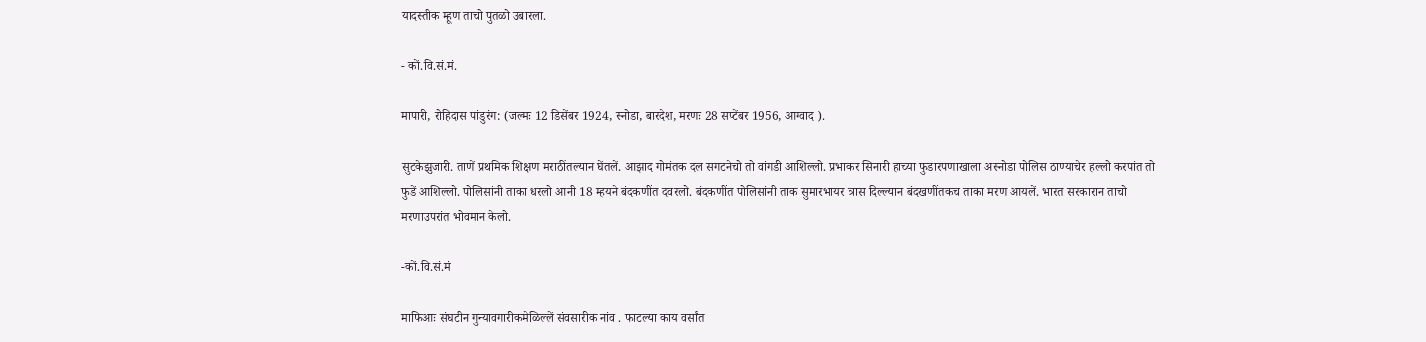यादस्तीक म्हूण ताचो पुतळो उबारला.

- कों.वि.सं.मं.

मापारी, रोहिदास पांडुरंग: (जल्मः 12 डिसेंबर 1924, स्नोडा, बारदेश, मरणः 28 सप्टेंबर 1956, आग्वाद ).

सुटकेझुजारी. ताणें प्रथमिक शिक्षण मराठींतल्यान घेंतलें. आझाद गोमंतक दल सगटनेचो तो वांगडी आशिल्लो. प्रभाकर सिनारी हाच्या फुडारपणाखाला अस्नोडा पोलिस ठाण्याचेर हल्लो करपांत तो फुडें आशिल्लो. पोलिसांनी ताका धरलो आनी 18 म्हयने बंदकणींत दवरलो. बंदकणींत पोलिसांनी ताक सुमारभायर त्रास दिल्ल्यान बंदखणींतकच ताका मरण आयलें. भारत सरकारान ताचो मरणाउपरांत भोवमान केलो.

-कों.वि.सं.मं

माफिआः संघटीन गुन्यावगारीकमेळिल्लें संवसारीक नांव . फाटल्या काय वर्सांत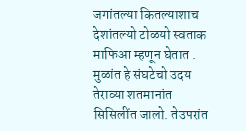जगांतल्या कितल्याशाच देशांतल्यो टोळयो स्वताक माफिआ म्हणून घेतात . मुळांत हे संघटेचो उदय तेराव्या शतमानांत सिसिलींत जालो. तेउपरांत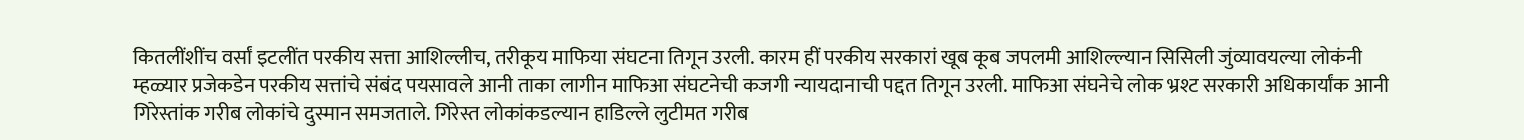कितलींशींच वर्सां इटलींत परकीय सत्ता आशिल्लीच, तरीकूय माफिया संघटना तिगून उरली. कारम हीं परकीय सरकारां खूब कूब जपलमी आशिल्ल्यान सिसिली जुंव्यावयल्या लोकंनी म्हळ्यार प्रजेकडेन परकीय सत्तांचे संबंद पयसावले आनी ताका लागीन माफिआ संघटनेची कजगी न्यायदानाची पद्दत तिगून उरली. माफिआ संघनेचे लोक भ्रश्ट सरकारी अधिकार्यांक आनी गिरेस्तांक गरीब लोकांचे दुस्मान समजताले. गिरेस्त लोकांकडल्यान हाडिल्ले लुटीमत गरीब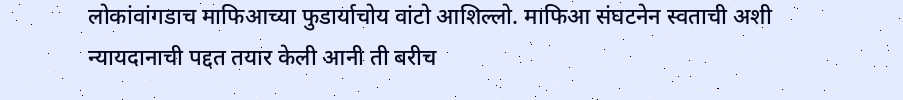लोकांवांगडाच माफिआच्या फुडार्याचोय वांटो आशिल्लो. माफिआ संघटनेन स्वताची अशी न्यायदानाची पद्दत तयार केली आनी ती बरीच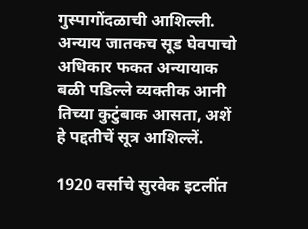गुस्पागोंदळाची आशिल्ली. अन्याय जातकच सूड घेवपाचो अधिकार फकत अन्यायाक बळी पडिल्ले व्यक्तीक आनी तिच्या कुटुंबाक आसता, अशें हे पद्दतीचें सूत्र आशिल्लें.

1920 वर्साचे सुरवेक इटलींत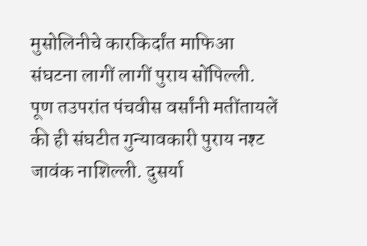मुसोलिनीचे कारकिर्दांत माफिआ संघटना लागीं लागीं पुराय सोंपिल्ली. पूण तउपरांत पंचवीस वर्सांनी मतींतायलें की ही संघटीत गुन्यावकारी पुराय नश्ट जावंक नाशिल्ली. दुसर्या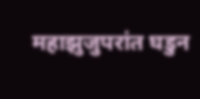महाझुजुपरांत घडुन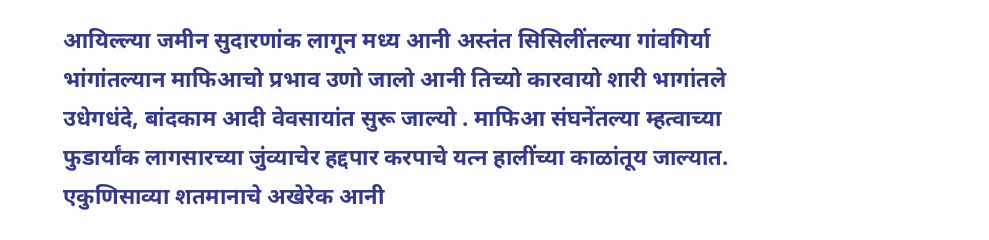आयिल्ल्या जमीन सुदारणांक लागून मध्य आनी अस्तंत सिसिलींतल्या गांवगिर्या भांगांतल्यान माफिआचो प्रभाव उणो जालो आनी तिच्यो कारवायो शारी भागांतले उधेगधंदे, बांदकाम आदी वेवसायांत सुरू जाल्यो . माफिआ संघनेंतल्या म्हत्वाच्या फुडार्यांक लागसारच्या जुंव्याचेर हद्दपार करपाचे यत्न हालींच्या काळांतूय जाल्यात. एकुणिसाव्या शतमानाचे अखेरेक आनी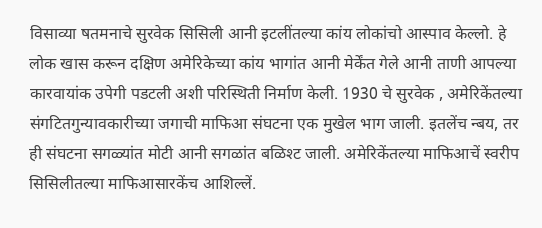विसाव्या षतमनाचे सुरवेक सिसिली आनी इटलींतल्या कांय लोकांचो आस्पाव केल्लो. हे लोक खास करून दक्षिण अमेरिकेच्या कांय भागांत आनी मेर्केंत गेले आनी ताणी आपल्या कारवायांक उपेगी पडटली अशी परिस्थिती निर्माण केली. 1930 चे सुरवेक , अमेरिकेंतल्या संगटितगुन्यावकारीच्या जगाची माफिआ संघटना एक मुखेल भाग जाली. इतलेंच न्बय, तर ही संघटना सगळ्यांत मोटी आनी सगळांत बळिश्ट जाली. अमेरिकेंतल्या माफिआचें स्वरीप सिसिलीतल्या माफिआसारकेंच आशिल्लें.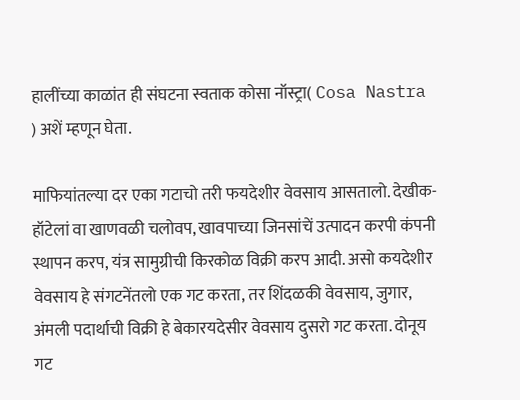हालींच्या काळांत ही संघटना स्वताक कोसा नॉस्ट्रा( Cosa Nastra ) अशें म्हणून घेता.

माफियांतल्या दर एका गटाचो तरी फयदेशीर वेवसाय आसतालो. देखीक- हॉटेलां वा खाणवळी चलोवप, खावपाच्या जिनसांचें उत्पादन करपी कंपनी स्थापन करप, यंत्र सामुग्रीची किरकोळ विक्री करप आदी. असो कयदेशीर वेवसाय हे संगटनेंतलो एक गट करता, तर शिंदळकी वेवसाय, जुगार, अंमली पदार्थाची विक्री हे बेकारयदेसीर वेवसाय दुसरो गट करता. दोनूय गट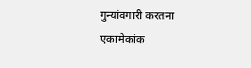गुन्यांवगारी करतना एकामेकांक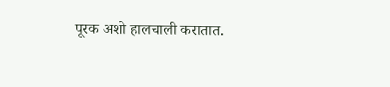पूरक अशो हालचाली करातात.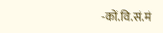-कों.वि.सं.मं